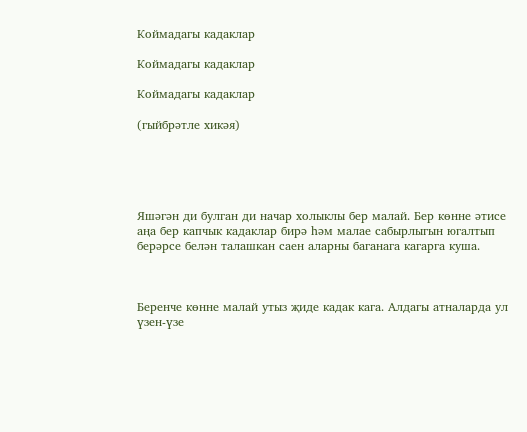Коймадагы кадаклар

Коймадагы кадаклар

Коймадагы кадаклар

(гыйбрәтле хикәя)





Яшәгән ди булган ди начар холыклы бер малай. Бер көнне әтисе аңа бер капчык кадаклар бирә һәм малае сабырлыгын югалтып берәрсе белән талашкан саен аларны баганага кагарга куша.



Беренче көнне малай утыз җиде кадак кага. Алдагы атналарда ул үзен-үзе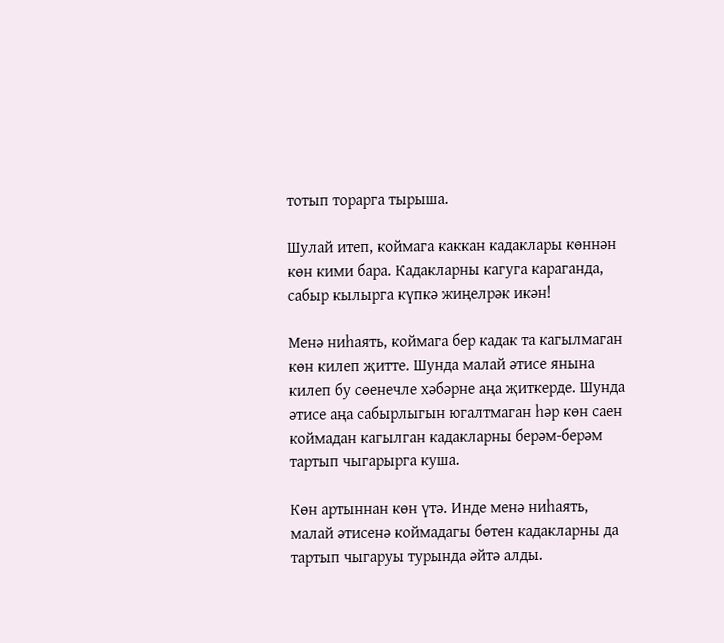тотып торарга тырыша.

Шулай итеп, коймага каккан кадаклары көннән көн кими бара. Кадакларны кагуга караганда, сабыр кылырга күпкә жиңелрәк икән!

Менә ниһаять, коймага бер кадак та кагылмаган көн килеп җитте. Шунда малай әтисе янына килеп бу сөенечле хәбәрне аңа җиткерде. Шунда әтисе аңа сабырлыгын югалтмаган һәр көн саен коймадан кагылган кадакларны берәм-берәм тартып чыгарырга куша.

Көн артыннан көн үтә. Инде менә ниһаять, малай әтисенә коймадагы бөтен кадакларны да тартып чыгаруы турында әйтә алды.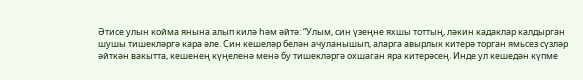Әтисе улын койма янына алып килә һәм әйтә: “Улым, син үзеңне яхшы тоттың, ләкин кадаклар калдырган шушы тишекләргә кара әле. Син кешеләр белән ачуланышып, аларга авырлык китерә торган ямьсез сүзләр әйткән вакытта, кешенең күңеленә менә бу тишекләргә охшаган яра китерәсең. Инде ул кешедән күпме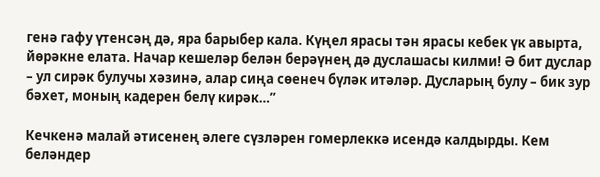генә гафу үтенсәң дә, яра барыбер кала. Күңел ярасы тән ярасы кебек үк авырта, йөрәкне елата. Начар кешеләр белән берәүнең дә дуслашасы килми! Ә бит дуслар – ул сирәк булучы хәзинә, алар сиңа сөенеч бүләк итәләр. Дусларың булу – бик зур бәхет, моның кадерен белү кирәк…”

Кечкенә малай әтисенең әлеге сүзләрен гомерлеккә исендә калдырды. Кем беләндер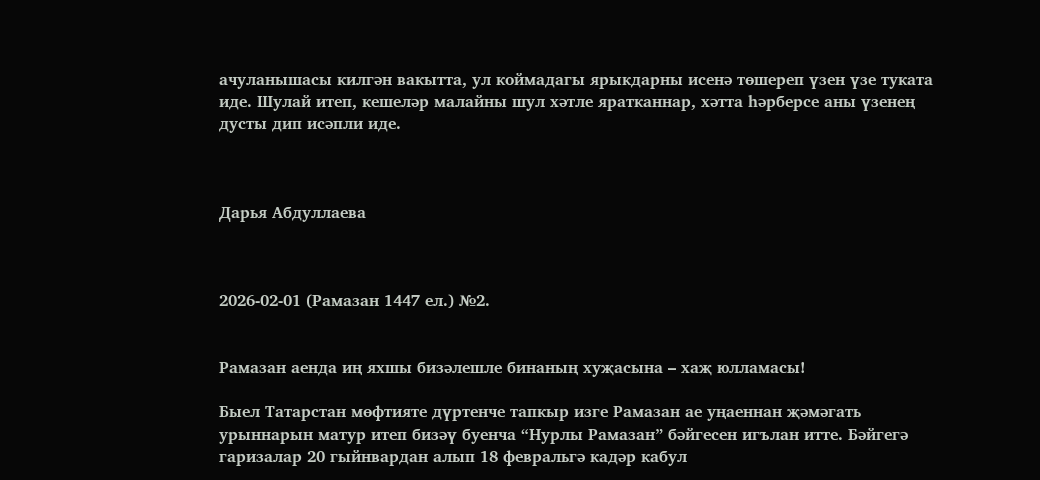ачуланышасы килгән вакытта, ул коймадагы ярыкдарны исенә төшереп үзен үзе туката иде. Шулай итеп, кешеләр малайны шул хәтле яратканнар, хәтта һәрберсе аны үзенең дусты дип исәпли иде.



Дарья Абдуллаева



2026-02-01 (Рамазан 1447 ел.) №2.


Рамазан аенда иң яхшы бизәлешле бинаның хуҗасына – хаҗ юлламасы!

Быел Татарстан мөфтияте дүртенче тапкыр изге Рамазан ае уңаеннан җәмәгать урыннарын матур итеп бизәү буенча “Нурлы Рамазан” бәйгесен игълан итте. Бәйгегә гаризалар 20 гыйнвардан алып 18 февральгә кадәр кабул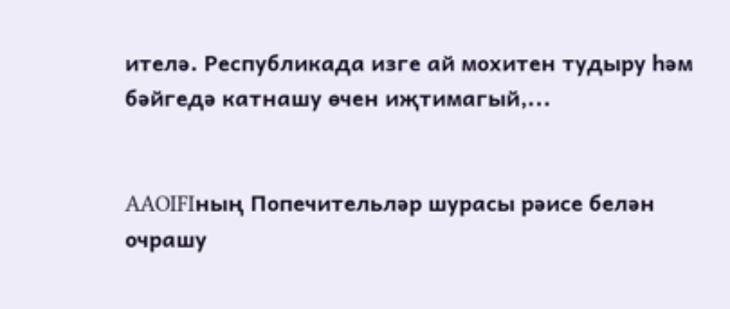ителә. Республикада изге ай мохитен тудыру һәм бәйгедә катнашу өчен иҗтимагый,...


AAOIFIның Попечительләр шурасы рәисе белән очрашу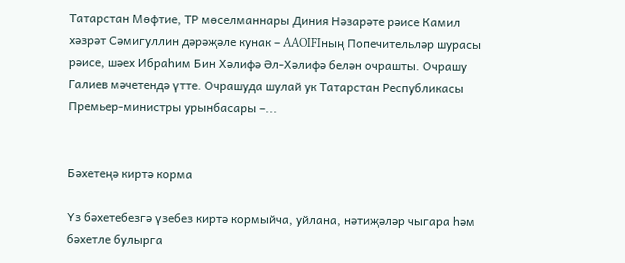Татарстан Мөфтие, ТР мөселманнары Диния Нәзарәте рәисе Камил хәзрәт Сәмигуллин дәрәҗәле кунак – AAOIFIның Попечительләр шурасы рәисе, шәех Ибраһим Бин Хәлифә Әл-Хәлифә белән очрашты. Очрашу Галиев мәчетендә үтте. Очрашуда шулай ук Татарстан Республикасы Премьер-министры урынбасары –...


Бәхетеңә киртә корма

Үз бәхетебезгә үзебез киртә кормыйча, уйлана, нәтиҗәләр чыгара һәм бәхетле булырга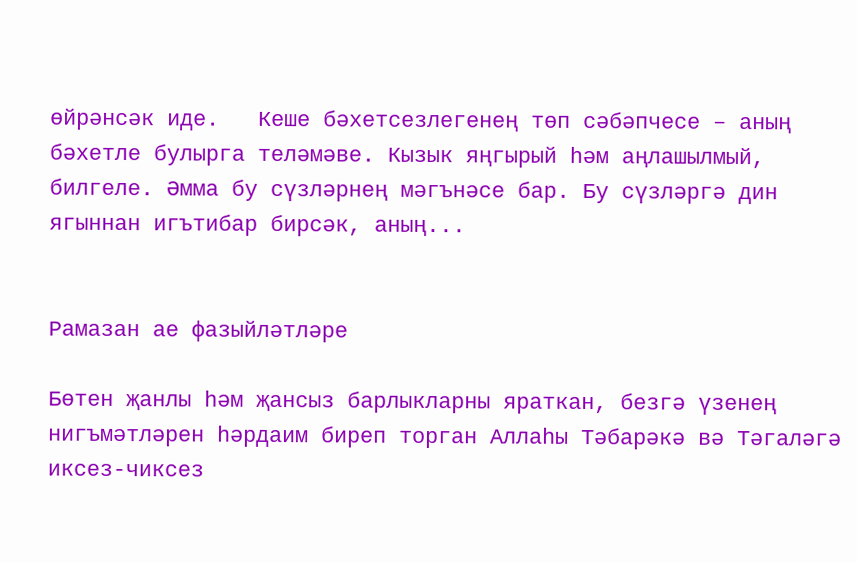өйрәнсәк иде.   Кеше бәхетсезлегенең төп сәбәпчесе – аның бәхетле булырга теләмәве. Кызык яңгырый һәм аңлашылмый, билгеле. Әмма бу сүзләрнең мәгънәсе бар. Бу сүзләргә дин ягыннан игътибар бирсәк, аның...


Рамазан ае фазыйләтләре

Бөтен җанлы һәм җансыз барлыкларны яраткан, безгә үзенең нигъмәтләрен һәрдаим биреп торган Аллаһы Тәбарәкә вә Тәгаләгә иксез-чиксез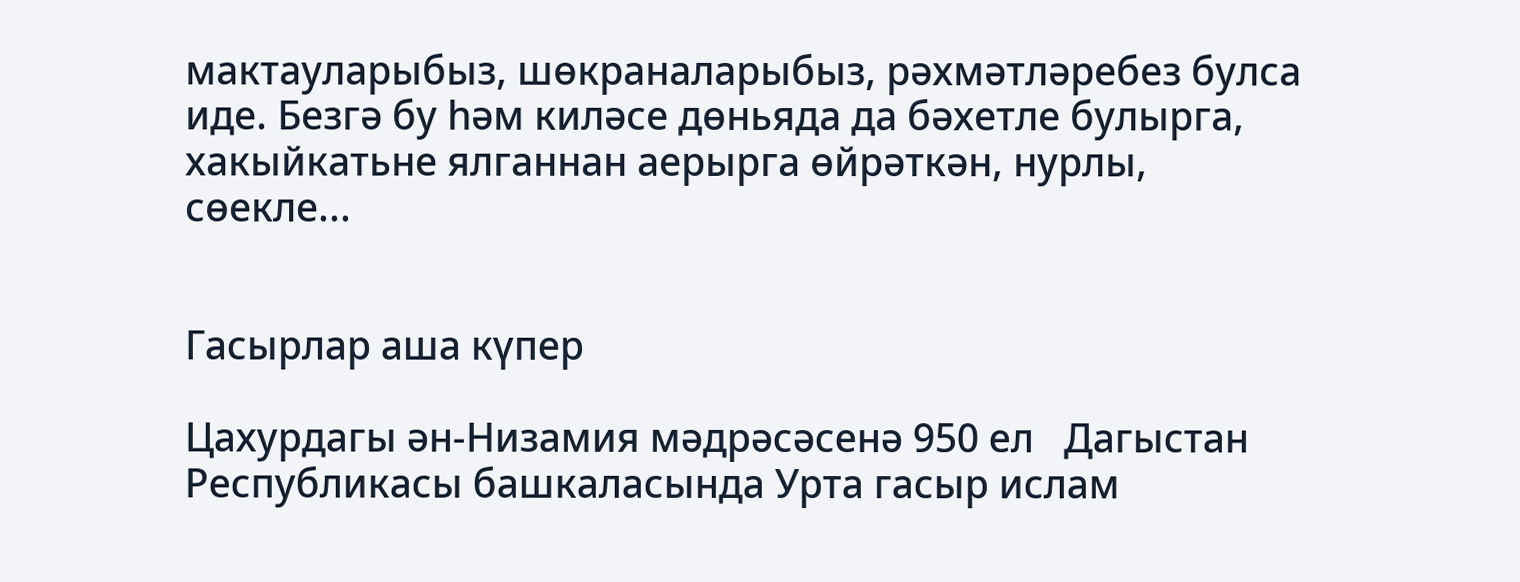мактауларыбыз, шөкраналарыбыз, рәхмәтләребез булса иде. Безгә бу һәм киләсе дөньяда да бәхетле булырга, хакыйкатьне ялганнан аерырга өйрәткән, нурлы, сөекле...


Гасырлар аша күпер

Цахурдагы ән-Низамия мәдрәсәсенә 950 ел   Дагыстан Республикасы башкаласында Урта гасыр ислам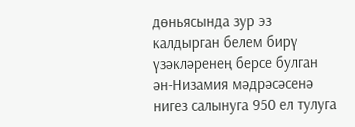дөньясында зур эз калдырган белем бирү үзәкләренең берсе булган ән-Низамия мәдрәсәсенә нигез салынуга 950 ел тулуга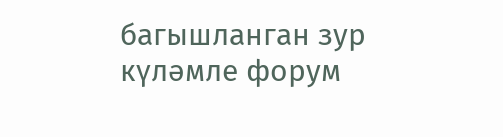багышланган зур күләмле форум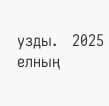узды.   2025 елның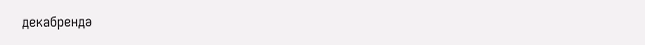декабрендә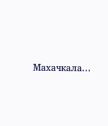Махачкала...